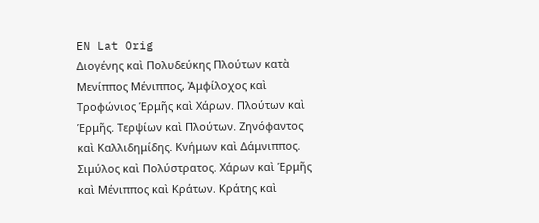EN Lat Orig
Διογένης καὶ Πολυδεύκης Πλούτων κατὰ Μενίππος Μένιππος, Ἀμφίλοχος καὶ Τροφώνιος Ἑρμῆς καὶ Χάρων. Πλούτων καὶ Ἑρμῆς. Τερψίων καὶ Πλούτων. Ζηνόφαντος καὶ Καλλιδημίδης. Κνήμων καὶ Δάμνιππος. Σιμύλος καὶ Πολύστρατος. Χάρων καὶ Ἑρμῆς καὶ Μένιππος καὶ Κράτων. Κράτης καὶ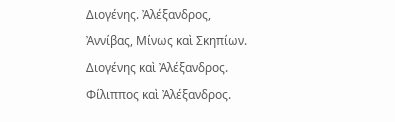Διογένης. Ἀλέξανδρος, Ἀννίβας, Μίνως καὶ Σκηπίων. Διογένης καὶ Ἀλέξανδρος. Φίλιππος καὶ Ἀλέξανδρος.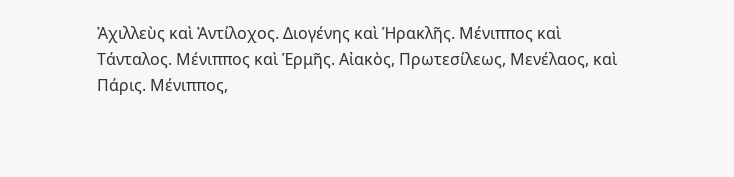Ἀχιλλεὺς καὶ Ἀντίλοχος. Διογένης καὶ Ἡρακλῆς. Μένιππος καὶ Τάνταλος. Μένιππος καὶ Ἑρμῆς. Αἰακὸς, Πρωτεσίλεως, Μενέλαος, καὶ Πάρις. Μένιππος,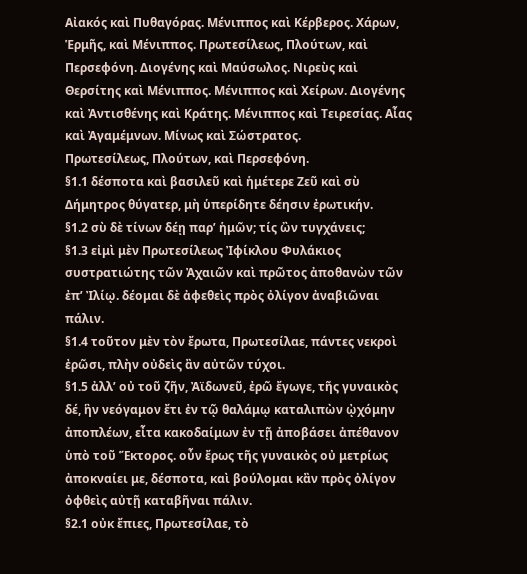Αἰακός καὶ Πυθαγόρας. Μένιππος καὶ Κέρβερος. Χάρων, Ἑρμῆς, καὶ Μένιππος. Πρωτεσίλεως, Πλούτων, καὶ Περσεφόνη. Διογένης καὶ Μαύσωλος. Νιρεὺς καὶ Θερσίτης καὶ Μένιππος. Μένιππος καὶ Χείρων. Διογένης καὶ Ἀντισθένης καὶ Κράτης. Μένιππος καὶ Τειρεσίας. Αἶας καὶ Ἀγαμέμνων. Μίνως καὶ Σώστρατος.
Πρωτεσίλεως, Πλούτων, καὶ Περσεφόνη.
§1.1 δέσποτα καὶ βασιλεῦ καὶ ἡμέτερε Ζεῦ καὶ σὺ Δήμητρος θύγατερ, μὴ ὑπερίδητε δέησιν ἐρωτικήν.
§1.2 σὺ δὲ τίνων δέῃ παρʼ ἡμῶν; τίς ὢν τυγχάνεις;
§1.3 εἰμὶ μὲν Πρωτεσίλεως Ἰφίκλου Φυλάκιος συστρατιώτης τῶν Ἀχαιῶν καὶ πρῶτος ἀποθανὼν τῶν ἐπʼ Ἰλίῳ. δέομαι δὲ ἀφεθεὶς πρὸς ὀλίγον ἀναβιῶναι πάλιν.
§1.4 τοῦτον μὲν τὸν ἔρωτα, Πρωτεσίλαε, πάντες νεκροὶ ἐρῶσι, πλὴν οὐδεὶς ἂν αὐτῶν τύχοι.
§1.5 ἀλλʼ οὐ τοῦ ζῆν, Ἀϊδωνεῦ, ἐρῶ ἔγωγε, τῆς γυναικὸς δέ, ἣν νεόγαμον ἔτι ἐν τῷ θαλάμῳ καταλιπὼν ᾠχόμην ἀποπλέων, εἶτα κακοδαίμων ἐν τῇ ἀποβάσει ἀπέθανον ὑπὸ τοῦ Ἕκτορος. οὖν ἔρως τῆς γυναικὸς οὐ μετρίως ἀποκναίει με, δέσποτα, καὶ βούλομαι κἂν πρὸς ὀλίγον ὀφθεὶς αὐτῇ καταβῆναι πάλιν.
§2.1 οὐκ ἔπιες, Πρωτεσίλαε, τὸ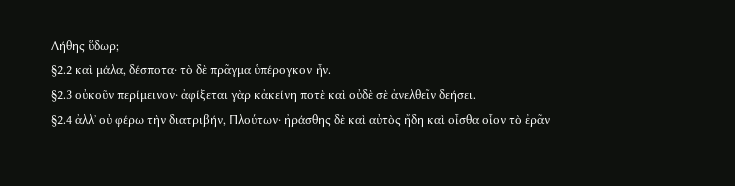Λήθης ὕδωρ;
§2.2 καὶ μάλα, δέσποτα· τὸ δὲ πρᾶγμα ὑπέρογκον ἦν.
§2.3 οὐκοῦν περίμεινον· ἀφίξεται γὰρ κἀκείνη ποτὲ καὶ οὐδὲ σὲ ἀνελθεῖν δεήσει.
§2.4 ἀλλʼ οὐ φέρω τὴν διατριβήν, Πλούτων· ἠράσθης δὲ καὶ αὐτὸς ἤδη καὶ οἶσθα οἷον τὸ ἐρᾶν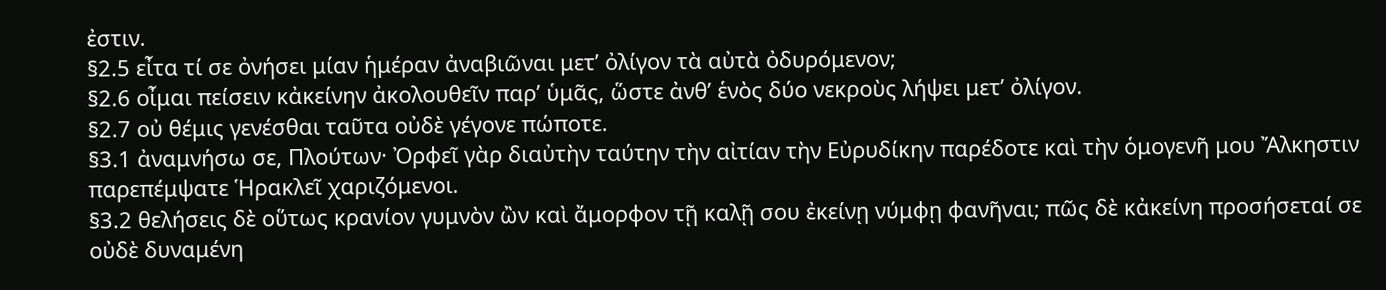ἐστιν.
§2.5 εἶτα τί σε ὀνήσει μίαν ἡμέραν ἀναβιῶναι μετʼ ὀλίγον τὰ αὐτὰ ὀδυρόμενον;
§2.6 οἶμαι πείσειν κἀκείνην ἀκολουθεῖν παρʼ ὑμᾶς, ὥστε ἀνθʼ ἑνὸς δύο νεκροὺς λήψει μετʼ ὀλίγον.
§2.7 οὐ θέμις γενέσθαι ταῦτα οὐδὲ γέγονε πώποτε.
§3.1 ἀναμνήσω σε, Πλούτων· Ὀρφεῖ γὰρ διαὐτὴν ταύτην τὴν αἰτίαν τὴν Εὐρυδίκην παρέδοτε καὶ τὴν ὁμογενῆ μου Ἄλκηστιν παρεπέμψατε Ἡρακλεῖ χαριζόμενοι.
§3.2 θελήσεις δὲ οὕτως κρανίον γυμνὸν ὢν καὶ ἄμορφον τῇ καλῇ σου ἐκείνῃ νύμφῃ φανῆναι; πῶς δὲ κἀκείνη προσήσεταί σε οὐδὲ δυναμένη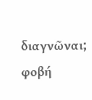διαγνῶναι; φοβή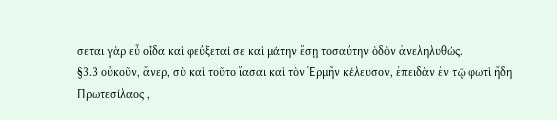σεται γὰρ εὖ οἶδα καὶ φεύξεταί σε καὶ μάτην ἔσῃ τοσαύτην ὁδὸν ἀνεληλυθώς.
§3.3 οὐκοῦν, ἄνερ, σὺ καὶ τοῦτο ἴασαι καὶ τὸν Ἑρμῆν κέλευσον, ἐπειδὰν ἐν τῷ φωτὶ ἤδη Πρωτεσίλαος ,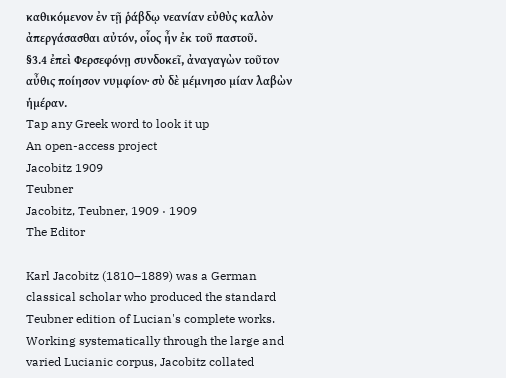καθικόμενον ἐν τῇ ῥάβδῳ νεανίαν εὐθὺς καλὸν ἀπεργάσασθαι αὐτόν, οἷος ἦν ἐκ τοῦ παστοῦ.
§3.4 ἐπεὶ Φερσεφόνῃ συνδοκεῖ, ἀναγαγὼν τοῦτον αὖθις ποίησον νυμφίον· σὺ δὲ μέμνησο μίαν λαβὼν ἡμέραν.
Tap any Greek word to look it up
An open-access project
Jacobitz 1909
Teubner
Jacobitz, Teubner, 1909 · 1909
The Editor

Karl Jacobitz (1810–1889) was a German classical scholar who produced the standard Teubner edition of Lucian's complete works. Working systematically through the large and varied Lucianic corpus, Jacobitz collated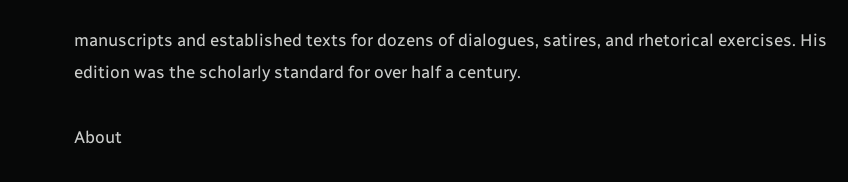manuscripts and established texts for dozens of dialogues, satires, and rhetorical exercises. His edition was the scholarly standard for over half a century.

About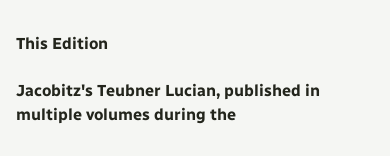This Edition

Jacobitz's Teubner Lucian, published in multiple volumes during the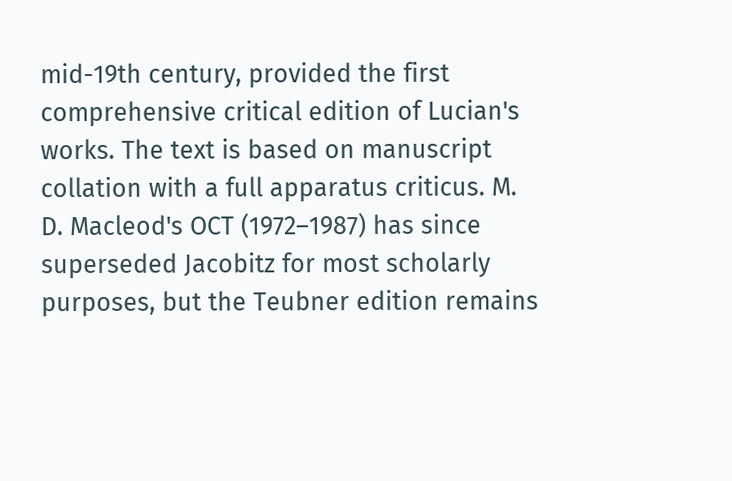mid-19th century, provided the first comprehensive critical edition of Lucian's works. The text is based on manuscript collation with a full apparatus criticus. M. D. Macleod's OCT (1972–1987) has since superseded Jacobitz for most scholarly purposes, but the Teubner edition remains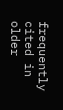frequently cited in older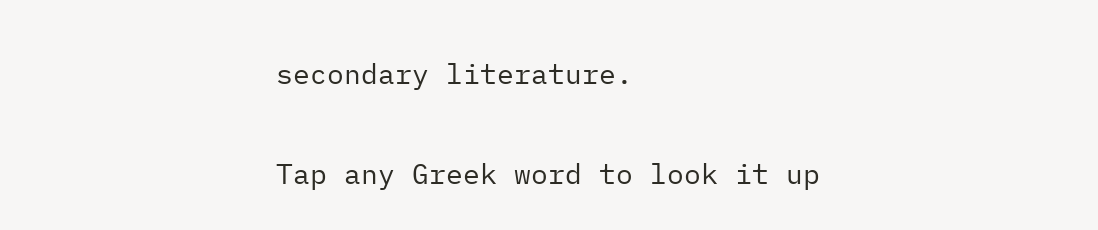secondary literature.

Tap any Greek word to look it up